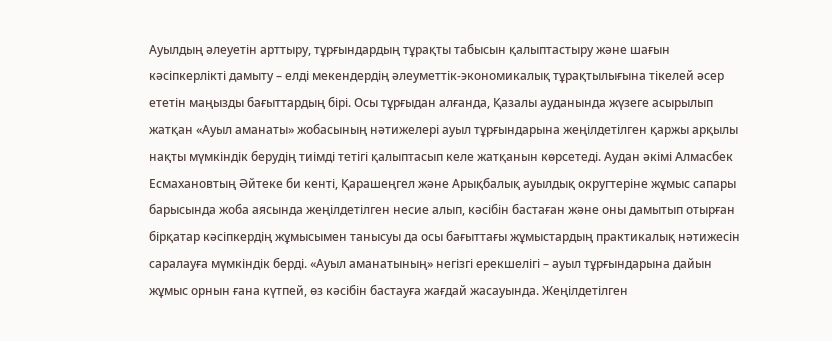Ауылдың әлеуетін арттыру, тұрғындардың тұрақты табысын қалыптастыру және шағын кәсіпкерлікті дамыту – елді мекендердің әлеуметтік-экономикалық тұрақтылығына тікелей әсер ететін маңызды бағыттардың бірі. Осы тұрғыдан алғанда, Қазалы ауданында жүзеге асырылып жатқан «Ауыл аманаты» жобасының нәтижелері ауыл тұрғындарына жеңілдетілген қаржы арқылы нақты мүмкіндік берудің тиімді тетігі қалыптасып келе жатқанын көрсетеді. Аудан әкімі Алмасбек Есмахановтың Әйтеке би кенті, Қарашеңгел және Арықбалық ауылдық округтеріне жұмыс сапары барысында жоба аясында жеңілдетілген несие алып, кәсібін бастаған және оны дамытып отырған бірқатар кәсіпкердің жұмысымен танысуы да осы бағыттағы жұмыстардың практикалық нәтижесін саралауға мүмкіндік берді. «Ауыл аманатының» негізгі ерекшелігі – ауыл тұрғындарына дайын жұмыс орнын ғана күтпей, өз кәсібін бастауға жағдай жасауында. Жеңілдетілген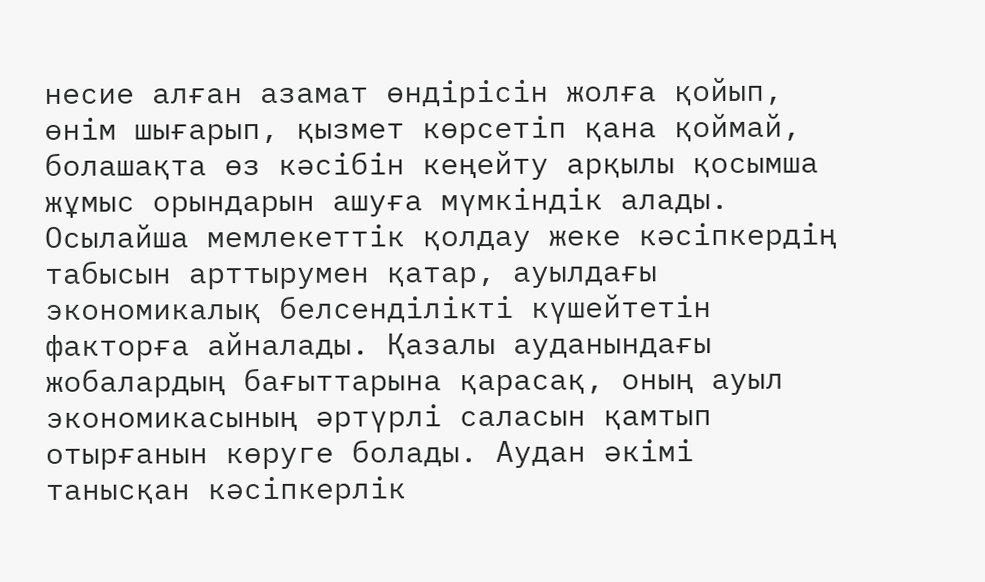несие алған азамат өндірісін жолға қойып, өнім шығарып, қызмет көрсетіп қана қоймай, болашақта өз кәсібін кеңейту арқылы қосымша жұмыс орындарын ашуға мүмкіндік алады. Осылайша мемлекеттік қолдау жеке кәсіпкердің табысын арттырумен қатар, ауылдағы экономикалық белсенділікті күшейтетін факторға айналады. Қазалы ауданындағы жобалардың бағыттарына қарасақ, оның ауыл экономикасының әртүрлі саласын қамтып отырғанын көруге болады. Аудан әкімі танысқан кәсіпкерлік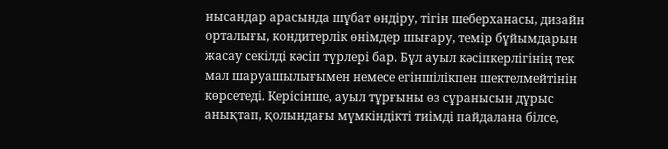нысандар арасында шұбат өндіру, тігін шеберханасы, дизайн орталығы, кондитерлік өнімдер шығару, темір бұйымдарын жасау секілді кәсіп түрлері бар. Бұл ауыл кәсіпкерлігінің тек мал шаруашылығымен немесе егіншілікпен шектелмейтінін көрсетеді. Керісінше, ауыл тұрғыны өз сұранысын дұрыс анықтап, қолындағы мүмкіндікті тиімді пайдалана білсе,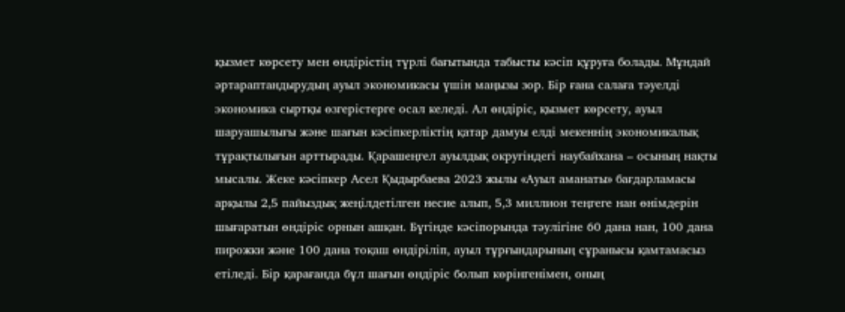қызмет көрсету мен өндірістің түрлі бағытында табысты кәсіп құруға болады. Мұндай әртараптандырудың ауыл экономикасы үшін маңызы зор. Бір ғана салаға тәуелді экономика сыртқы өзгерістерге осал келеді. Ал өндіріс, қызмет көрсету, ауыл шаруашылығы және шағын кәсіпкерліктің қатар дамуы елді мекеннің экономикалық тұрақтылығын арттырады. Қарашеңгел ауылдық округіндегі наубайхана – осының нақты мысалы. Жеке кәсіпкер Асел Қыдырбаева 2023 жылы «Ауыл аманаты» бағдарламасы арқылы 2,5 пайыздық жеңілдетілген несие алып, 5,3 миллион теңгеге нан өнімдерін шығаратын өндіріс орнын ашқан. Бүгінде кәсіпорында тәулігіне 60 дана нан, 100 дана пирожки және 100 дана тоқаш өндіріліп, ауыл тұрғындарының сұранысы қамтамасыз етіледі. Бір қарағанда бұл шағын өндіріс болып көрінгенімен, оның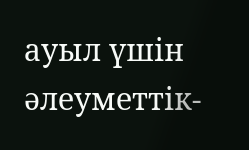ауыл үшін әлеуметтік-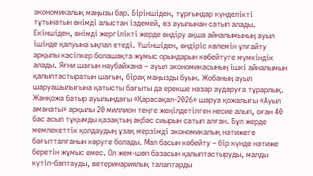экономикалық маңызы бар. Біріншіден, тұрғындар күнделікті тұтынатын өнімді алыстан іздемей, өз ауылынан сатып алады. Екіншіден, өнімді жергілікті жерде өндіру ақша айналымының ауыл ішінде қалуына ықпал етеді. Үшіншіден, өндіріс көлемін ұлғайту арқылы кәсіпкер болашақта жұмыс орындарын көбейтуге мүмкіндік алады. Яғни шағын наубайхана – ауыл экономикасының ішкі айналымын қалыптастыратын шағын, бірақ маңызды буын. Жобаның ауыл шаруашылығына қатысты бағыты да ерекше назар аударуға тұрарлық. Жанқожа батыр ауылындағы «Қарасақал-2026» шаруа қожалығы «Ауыл аманаты» арқылы 20 миллион теңге жеңілдетілген несие алып, оған 40 бас асыл тұқымды қазақтың ақбас сиырын сатып алған. Бұл жерде мемлекеттік қолдаудың ұзақ мерзімді экономикалық нәтижеге бағытталғанын көруге болады. Мал басын көбейту – бір күнде нәтиже беретін жұмыс емес. Ол жем-шөп базасын қалыптастыруды, малды күтіп-баптауды, ветеринариялық талаптарды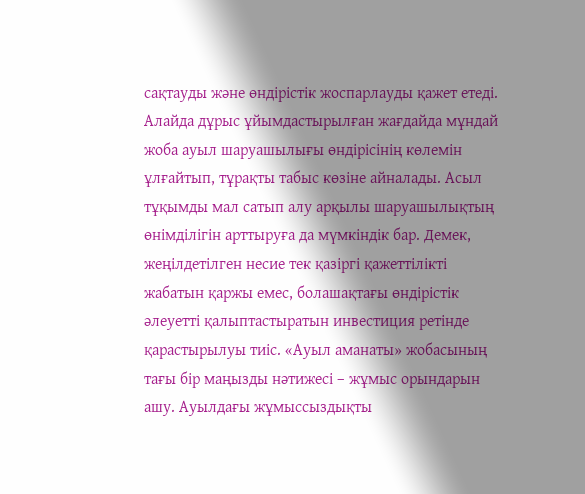сақтауды және өндірістік жоспарлауды қажет етеді. Алайда дұрыс ұйымдастырылған жағдайда мұндай жоба ауыл шаруашылығы өндірісінің көлемін ұлғайтып, тұрақты табыс көзіне айналады. Асыл тұқымды мал сатып алу арқылы шаруашылықтың өнімділігін арттыруға да мүмкіндік бар. Демек, жеңілдетілген несие тек қазіргі қажеттілікті жабатын қаржы емес, болашақтағы өндірістік әлеуетті қалыптастыратын инвестиция ретінде қарастырылуы тиіс. «Ауыл аманаты» жобасының тағы бір маңызды нәтижесі – жұмыс орындарын ашу. Ауылдағы жұмыссыздықты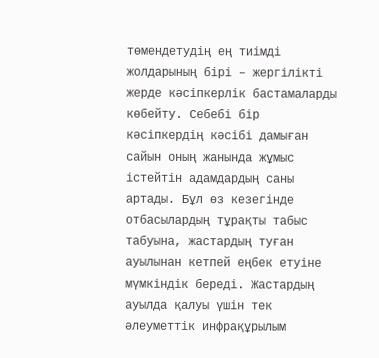төмендетудің ең тиімді жолдарының бірі – жергілікті жерде кәсіпкерлік бастамаларды көбейту. Себебі бір кәсіпкердің кәсібі дамыған сайын оның жанында жұмыс істейтін адамдардың саны артады. Бұл өз кезегінде отбасылардың тұрақты табыс табуына, жастардың туған ауылынан кетпей еңбек етуіне мүмкіндік береді. Жастардың ауылда қалуы үшін тек әлеуметтік инфрақұрылым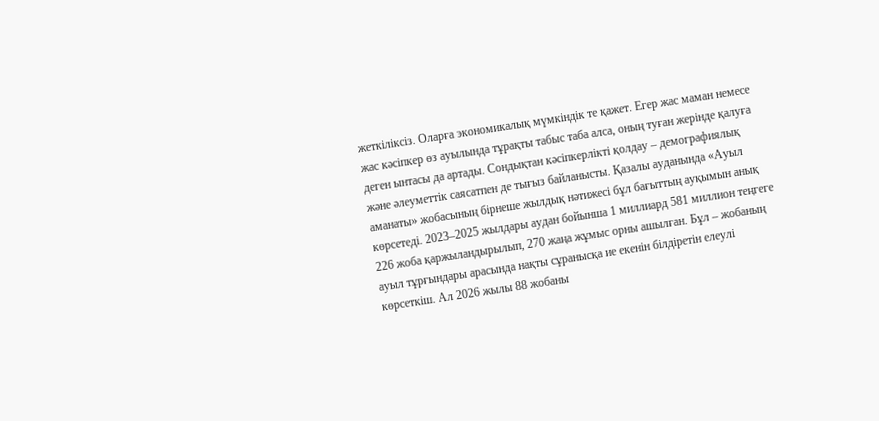жеткіліксіз. Оларға экономикалық мүмкіндік те қажет. Егер жас маман немесе жас кәсіпкер өз ауылында тұрақты табыс таба алса, оның туған жерінде қалуға деген ынтасы да артады. Сондықтан кәсіпкерлікті қолдау – демографиялық және әлеуметтік саясатпен де тығыз байланысты. Қазалы ауданында «Ауыл аманаты» жобасының бірнеше жылдық нәтижесі бұл бағыттың ауқымын анық көрсетеді. 2023–2025 жылдары аудан бойынша 1 миллиард 581 миллион теңгеге 226 жоба қаржыландырылып, 270 жаңа жұмыс орны ашылған. Бұл – жобаның ауыл тұрғындары арасында нақты сұранысқа ие екенін білдіретін елеулі көрсеткіш. Ал 2026 жылы 88 жобаны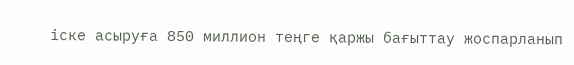іске асыруға 850 миллион теңге қаржы бағыттау жоспарланып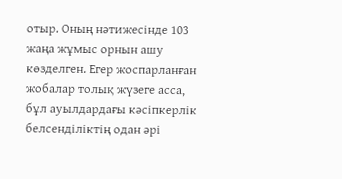отыр. Оның нәтижесінде 103 жаңа жұмыс орнын ашу көзделген. Егер жоспарланған жобалар толық жүзеге асса, бұл ауылдардағы кәсіпкерлік белсенділіктің одан әрі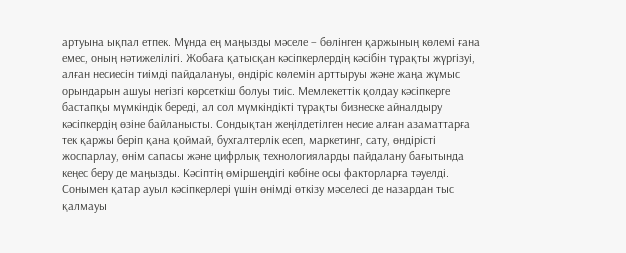артуына ықпал етпек. Мұнда ең маңызды мәселе – бөлінген қаржының көлемі ғана емес, оның нәтижелілігі. Жобаға қатысқан кәсіпкерлердің кәсібін тұрақты жүргізуі, алған несиесін тиімді пайдалануы, өндіріс көлемін арттыруы және жаңа жұмыс орындарын ашуы негізгі көрсеткіш болуы тиіс. Мемлекеттік қолдау кәсіпкерге бастапқы мүмкіндік береді, ал сол мүмкіндікті тұрақты бизнеске айналдыру кәсіпкердің өзіне байланысты. Сондықтан жеңілдетілген несие алған азаматтарға тек қаржы беріп қана қоймай, бухгалтерлік есеп, маркетинг, сату, өндірісті жоспарлау, өнім сапасы және цифрлық технологияларды пайдалану бағытында кеңес беру де маңызды. Кәсіптің өміршеңдігі көбіне осы факторларға тәуелді. Сонымен қатар ауыл кәсіпкерлері үшін өнімді өткізу мәселесі де назардан тыс қалмауы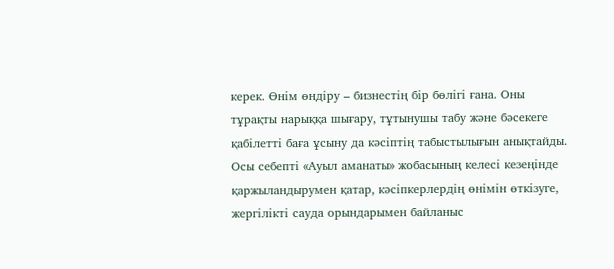керек. Өнім өндіру – бизнестің бір бөлігі ғана. Оны тұрақты нарыққа шығару, тұтынушы табу және бәсекеге қабілетті баға ұсыну да кәсіптің табыстылығын анықтайды. Осы себепті «Ауыл аманаты» жобасының келесі кезеңінде қаржыландырумен қатар, кәсіпкерлердің өнімін өткізуге, жергілікті сауда орындарымен байланыс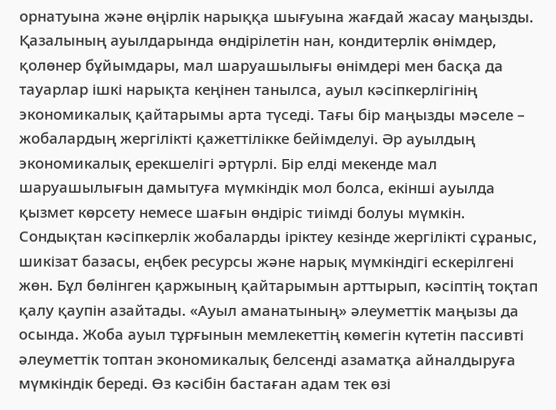орнатуына және өңірлік нарыққа шығуына жағдай жасау маңызды. Қазалының ауылдарында өндірілетін нан, кондитерлік өнімдер, қолөнер бұйымдары, мал шаруашылығы өнімдері мен басқа да тауарлар ішкі нарықта кеңінен танылса, ауыл кәсіпкерлігінің экономикалық қайтарымы арта түседі. Тағы бір маңызды мәселе – жобалардың жергілікті қажеттілікке бейімделуі. Әр ауылдың экономикалық ерекшелігі әртүрлі. Бір елді мекенде мал шаруашылығын дамытуға мүмкіндік мол болса, екінші ауылда қызмет көрсету немесе шағын өндіріс тиімді болуы мүмкін. Сондықтан кәсіпкерлік жобаларды іріктеу кезінде жергілікті сұраныс, шикізат базасы, еңбек ресурсы және нарық мүмкіндігі ескерілгені жөн. Бұл бөлінген қаржының қайтарымын арттырып, кәсіптің тоқтап қалу қаупін азайтады. «Ауыл аманатының» әлеуметтік маңызы да осында. Жоба ауыл тұрғынын мемлекеттің көмегін күтетін пассивті әлеуметтік топтан экономикалық белсенді азаматқа айналдыруға мүмкіндік береді. Өз кәсібін бастаған адам тек өзі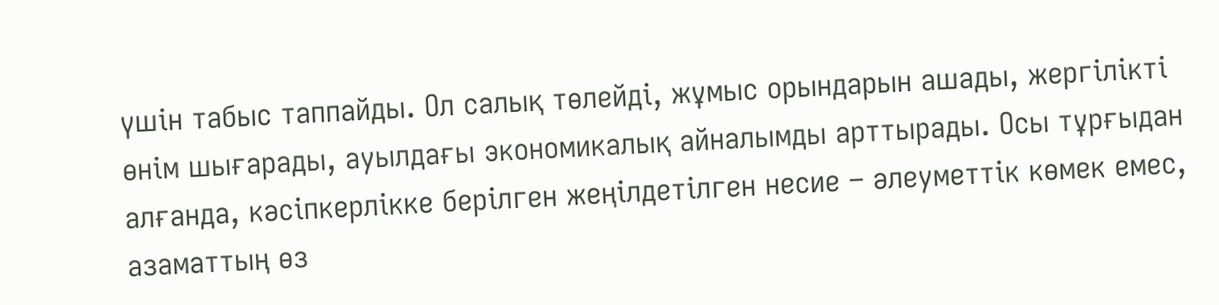үшін табыс таппайды. Ол салық төлейді, жұмыс орындарын ашады, жергілікті өнім шығарады, ауылдағы экономикалық айналымды арттырады. Осы тұрғыдан алғанда, кәсіпкерлікке берілген жеңілдетілген несие – әлеуметтік көмек емес, азаматтың өз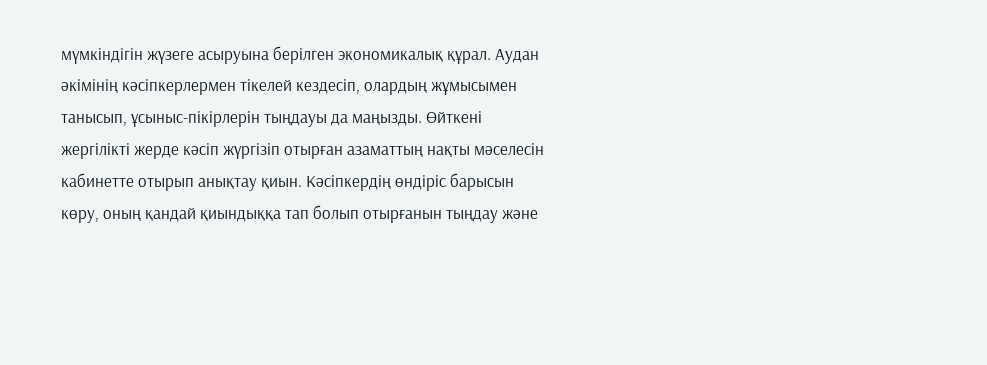мүмкіндігін жүзеге асыруына берілген экономикалық құрал. Аудан әкімінің кәсіпкерлермен тікелей кездесіп, олардың жұмысымен танысып, ұсыныс-пікірлерін тыңдауы да маңызды. Өйткені жергілікті жерде кәсіп жүргізіп отырған азаматтың нақты мәселесін кабинетте отырып анықтау қиын. Кәсіпкердің өндіріс барысын көру, оның қандай қиындыққа тап болып отырғанын тыңдау және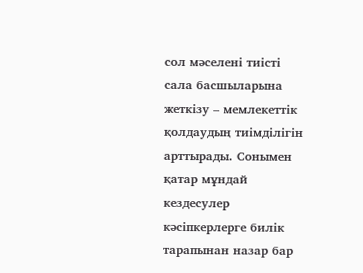сол мәселені тиісті сала басшыларына жеткізу – мемлекеттік қолдаудың тиімділігін арттырады. Сонымен қатар мұндай кездесулер кәсіпкерлерге билік тарапынан назар бар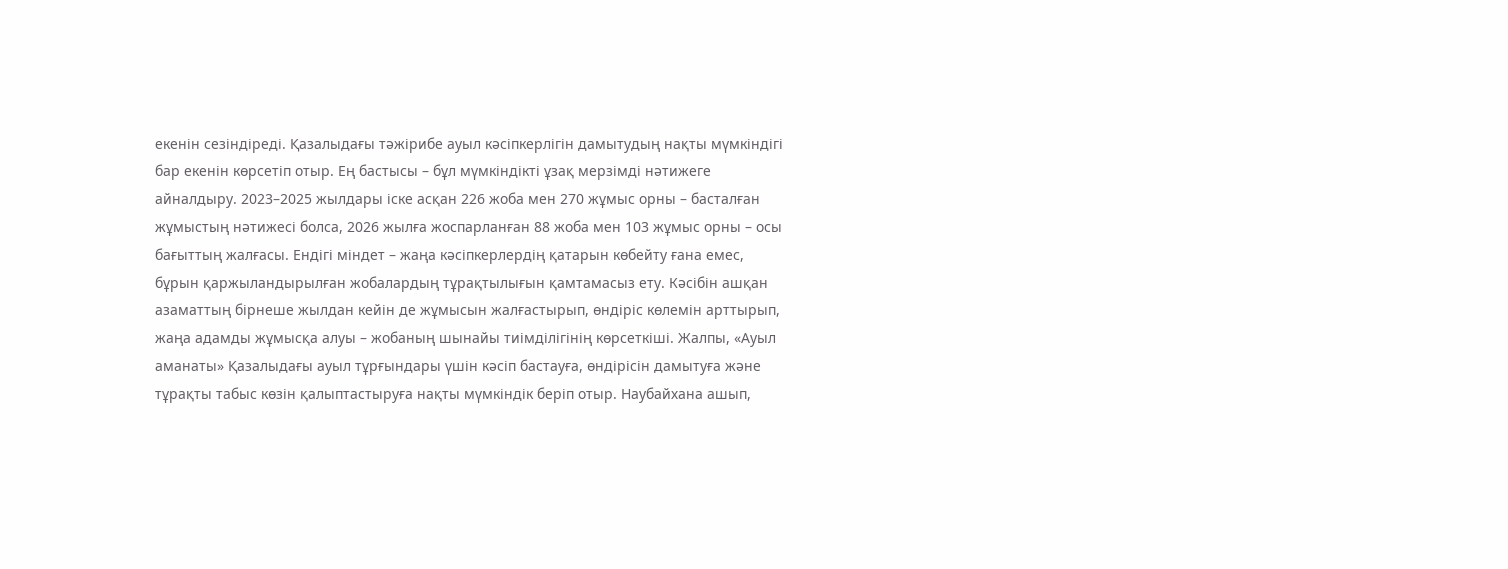екенін сезіндіреді. Қазалыдағы тәжірибе ауыл кәсіпкерлігін дамытудың нақты мүмкіндігі бар екенін көрсетіп отыр. Ең бастысы – бұл мүмкіндікті ұзақ мерзімді нәтижеге айналдыру. 2023–2025 жылдары іске асқан 226 жоба мен 270 жұмыс орны – басталған жұмыстың нәтижесі болса, 2026 жылға жоспарланған 88 жоба мен 103 жұмыс орны – осы бағыттың жалғасы. Ендігі міндет – жаңа кәсіпкерлердің қатарын көбейту ғана емес, бұрын қаржыландырылған жобалардың тұрақтылығын қамтамасыз ету. Кәсібін ашқан азаматтың бірнеше жылдан кейін де жұмысын жалғастырып, өндіріс көлемін арттырып, жаңа адамды жұмысқа алуы – жобаның шынайы тиімділігінің көрсеткіші. Жалпы, «Ауыл аманаты» Қазалыдағы ауыл тұрғындары үшін кәсіп бастауға, өндірісін дамытуға және тұрақты табыс көзін қалыптастыруға нақты мүмкіндік беріп отыр. Наубайхана ашып,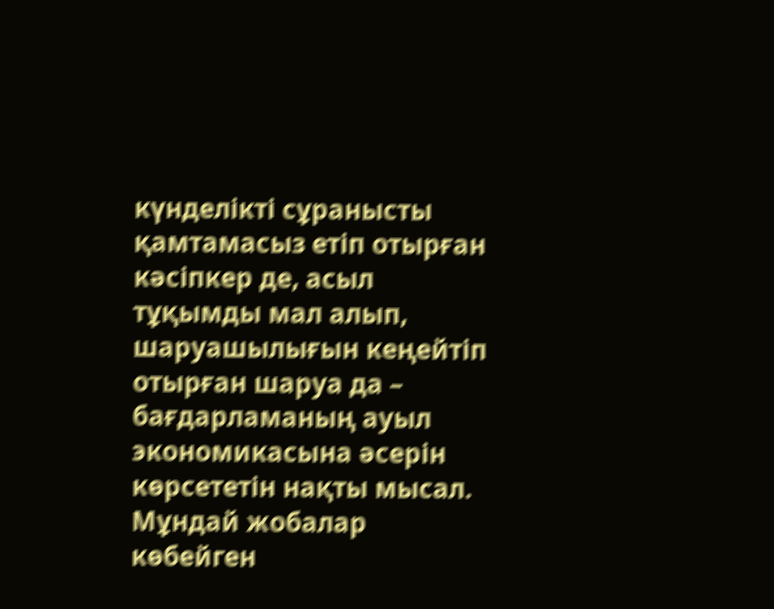күнделікті сұранысты қамтамасыз етіп отырған кәсіпкер де, асыл тұқымды мал алып, шаруашылығын кеңейтіп отырған шаруа да – бағдарламаның ауыл экономикасына әсерін көрсететін нақты мысал. Мұндай жобалар көбейген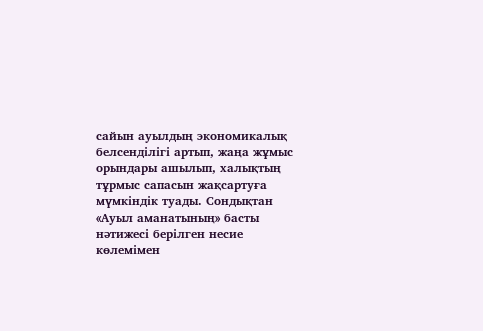сайын ауылдың экономикалық белсенділігі артып, жаңа жұмыс орындары ашылып, халықтың тұрмыс сапасын жақсартуға мүмкіндік туады. Сондықтан «Ауыл аманатының» басты нәтижесі берілген несие көлемімен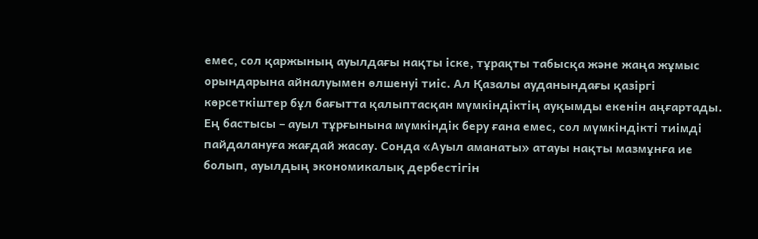емес, сол қаржының ауылдағы нақты іске, тұрақты табысқа және жаңа жұмыс орындарына айналуымен өлшенуі тиіс. Ал Қазалы ауданындағы қазіргі көрсеткіштер бұл бағытта қалыптасқан мүмкіндіктің ауқымды екенін аңғартады. Ең бастысы – ауыл тұрғынына мүмкіндік беру ғана емес, сол мүмкіндікті тиімді пайдалануға жағдай жасау. Сонда «Ауыл аманаты» атауы нақты мазмұнға ие болып, ауылдың экономикалық дербестігін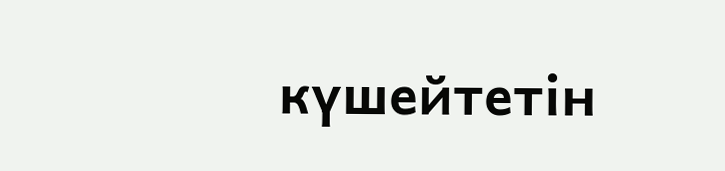күшейтетін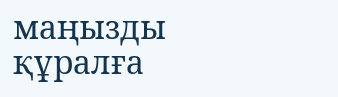маңызды құралға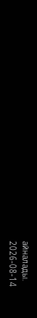айналады.
2026-08-14